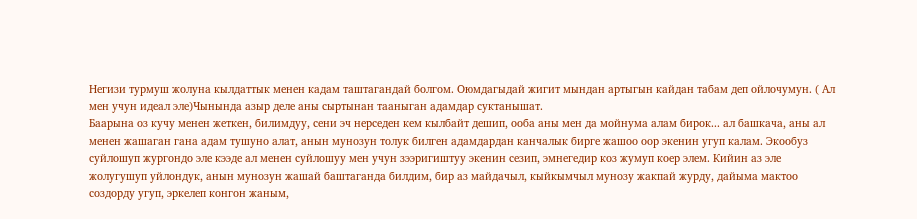Негизи турмуш жолуна кылдаттык менен кадам таштагандай болгом. Оюмдагыдай жигит мындан артыгын кайдан табам деп ойлочумун. ( Ал мен учун идеал эле)Чынында азыр деле аны сыртынан тааныган адамдар суктанышат.
Баарына оз кучу менен жеткен, билимдуу, сени эч нерседен кем кылбайт дешип, ооба аны мен да мойнума алам бирок... ал башкача, аны ал менен жашаган гана адам тушуно алат, анын мунозун толук билген адамдардан канчалык бирге жашоо оор экенин угуп калам. Экообуз суйлошуп жургондо эле кээде ал менен суйлошуу мен учун зээригиштуу экенин сезип, эмнегедир коз жумуп коер элем. Кийин аз эле жолугушуп уйлондук, анын мунозун жашай баштаганда билдим, бир аз майдачыл, кыйкымчыл мунозу жакпай журду, дайыма мактоо создорду угуп, эркелеп конгон жаным,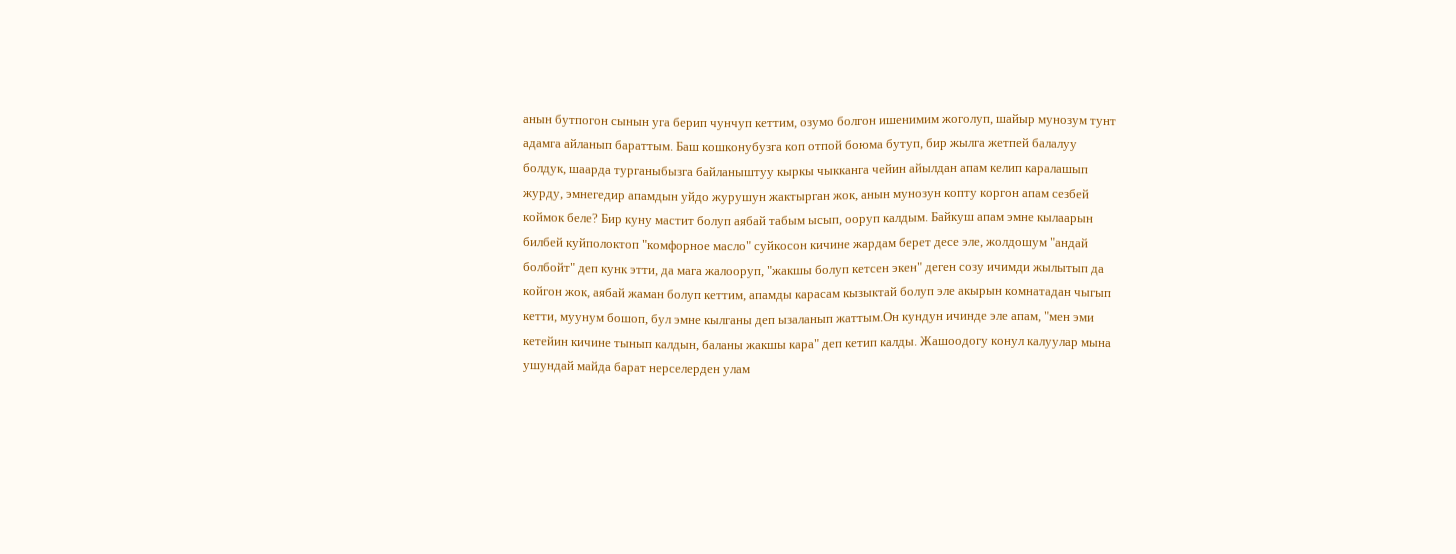анын бутпогон сынын уга берип чунчуп кеттим, озумо болгон ишенимим жоголуп, шайыр мунозум тунт адамга айланып бараттым. Баш кошконубузга коп отпой боюма бутуп, бир жылга жетпей балалуу болдук, шаарда турганыбызга байланыштуу кыркы чыкканга чейин айылдан апам келип каралашып журду, эмнегедир апамдын уйдо журушун жактырган жок, анын мунозун копту коргон апам сезбей коймок беле? Бир куну мастит болуп аябай табым ысып, ооруп калдым. Байкуш апам эмне кылаарын билбей куйполоктоп "комфорное масло" суйкосон кичине жардам берет десе эле, жолдошум "андай болбойт" деп кунк этти, да мага жалооруп, "жакшы болуп кетсен экен" деген созу ичимди жылытып да койгон жок, аябай жаман болуп кеттим, апамды карасам кызыктай болуп эле акырын комнатадан чыгып кетти, муунум бошоп, бул эмне кылганы деп ызаланып жаттым.Он кундун ичинде эле апам, "мен эми кетейин кичине тынып калдын, баланы жакшы кара" деп кетип калды. Жашоодогу конул калуулар мына ушундай майда барат нерселерден улам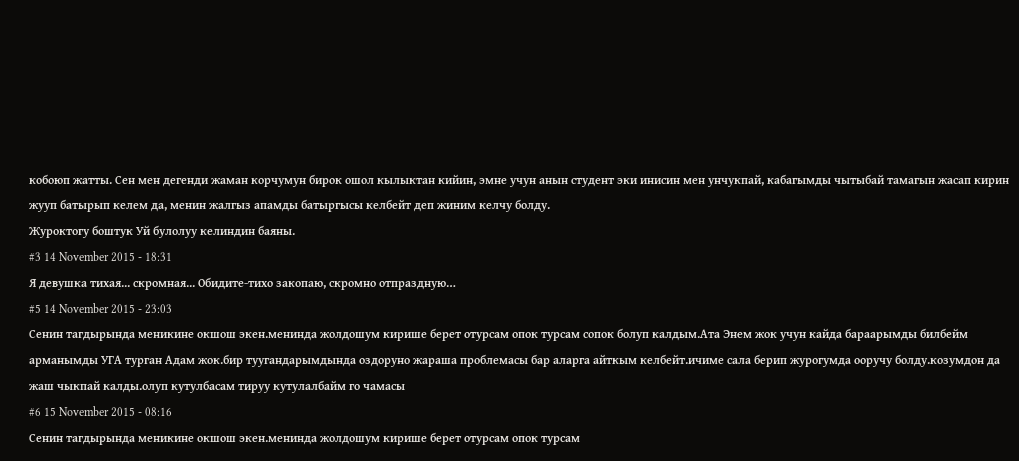кобоюп жатты. Сен мен дегенди жаман корчумун бирок ошол кылыктан кийин, эмне учун анын студент эки инисин мен унчукпай, кабагымды чытыбай тамагын жасап кирин жууп батырып келем да, менин жалгыз апамды батыргысы келбейт деп жиним келчу болду.
Журоктогу боштук Уй булолуу келиндин баяны.
#3 14 November 2015 - 18:31
Я девушка тихая... скромная... Обидите-тихо закопаю, скромно отпраздную…
#5 14 November 2015 - 23:03
Сенин тагдырында меникине окшош экен.менинда жолдошум кирише берет отурсам опок турсам сопок болуп калдым.Ата Энем жок учун кайда бараарымды билбейм арманымды УГА турган Адам жок.бир туугандарымдында оздоруно жараша проблемасы бар аларга айткым келбейт.ичиме сала берип журогумда ооручу болду.козумдон да жаш чыкпай калды.олуп кутулбасам тируу кутулалбайм го чамасы
#6 15 November 2015 - 08:16
Сенин тагдырында меникине окшош экен.менинда жолдошум кирише берет отурсам опок турсам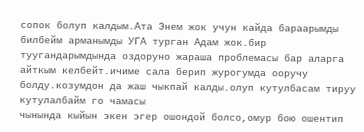сопок болуп калдым.Ата Энем жок учун кайда бараарымды билбейм арманымды УГА турган Адам жок.бир туугандарымдында оздоруно жараша проблемасы бар аларга айткым келбейт.ичиме сала берип журогумда ооручу болду.козумдон да жаш чыкпай калды.олуп кутулбасам тируу кутулалбайм го чамасы
чынында кыйын экен эгер ошондой болсо,омур бою ошентип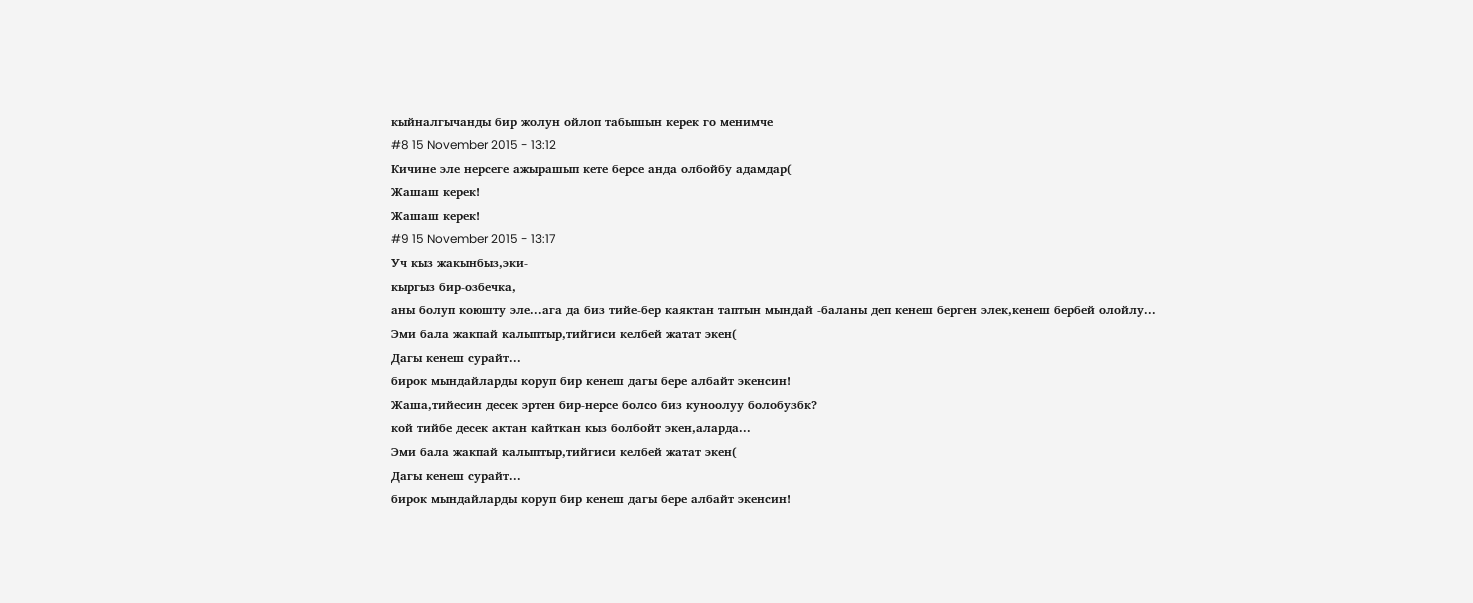кыйналгычанды бир жолун ойлоп табышын керек го менимче
#8 15 November 2015 - 13:12
Кичине эле нерсеге ажырашып кете берсе анда олбойбу адамдар(
Жашаш керек!
Жашаш керек!
#9 15 November 2015 - 13:17
Уч кыз жакынбыз,эки-
кыргыз бир-озбечка,
аны болуп коюшту эле...ага да биз тийе-бер каяктан таптын мындай -баланы деп кенеш берген элек,кенеш бербей олойлу...
Эми бала жакпай калыптыр,тийгиси келбей жатат экен(
Дагы кенеш сурайт...
бирок мындайларды коруп бир кенеш дагы бере албайт экенсин!
Жаша,тийесин десек эртен бир-нерсе болсо биз куноолуу болобузбк?
кой тийбе десек актан кайткан кыз болбойт экен,аларда...
Эми бала жакпай калыптыр,тийгиси келбей жатат экен(
Дагы кенеш сурайт...
бирок мындайларды коруп бир кенеш дагы бере албайт экенсин!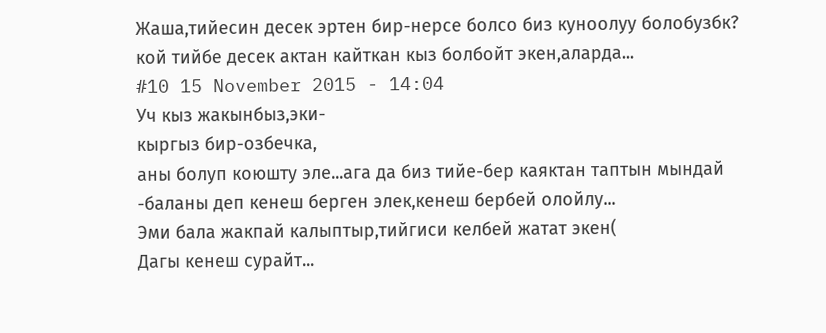Жаша,тийесин десек эртен бир-нерсе болсо биз куноолуу болобузбк?
кой тийбе десек актан кайткан кыз болбойт экен,аларда...
#10 15 November 2015 - 14:04
Уч кыз жакынбыз,эки-
кыргыз бир-озбечка,
аны болуп коюшту эле...ага да биз тийе-бер каяктан таптын мындай -баланы деп кенеш берген элек,кенеш бербей олойлу...
Эми бала жакпай калыптыр,тийгиси келбей жатат экен(
Дагы кенеш сурайт...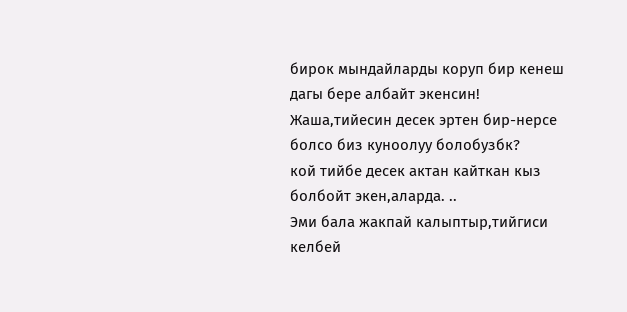бирок мындайларды коруп бир кенеш дагы бере албайт экенсин!
Жаша,тийесин десек эртен бир-нерсе болсо биз куноолуу болобузбк?
кой тийбе десек актан кайткан кыз болбойт экен,аларда. ..
Эми бала жакпай калыптыр,тийгиси келбей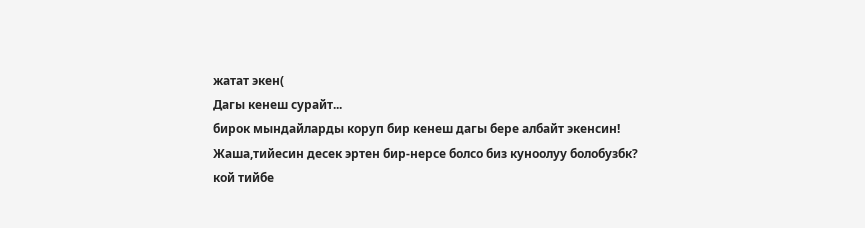жатат экен(
Дагы кенеш сурайт...
бирок мындайларды коруп бир кенеш дагы бере албайт экенсин!
Жаша,тийесин десек эртен бир-нерсе болсо биз куноолуу болобузбк?
кой тийбе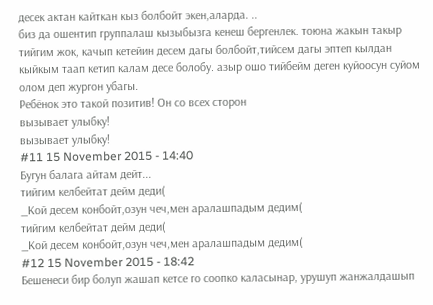десек актан кайткан кыз болбойт экен,аларда. ..
биз да ошентип группалаш кызыбызга кенеш бергенлек. тоюна жакын такыр тийгим жок, качып кетейин десем дагы болбойт,тийсем дагы эптеп кылдан кыйкым таап кетип калам десе болобу. азыр ошо тийбейм деген куйоосун суйом олом деп жургон убагы.
Ребёнок это такой позитив! Он со всех сторон
вызывает улыбку!
вызывает улыбку!
#11 15 November 2015 - 14:40
Бугун балага айтам дейт...
тийгим келбейтат дейм деди(
_Кой десем конбойт,озун чеч,мен аралашпадым дедим(
тийгим келбейтат дейм деди(
_Кой десем конбойт,озун чеч,мен аралашпадым дедим(
#12 15 November 2015 - 18:42
Бешенеси бир болуп жашап кетсе го соопко каласынар, урушуп жанжалдашып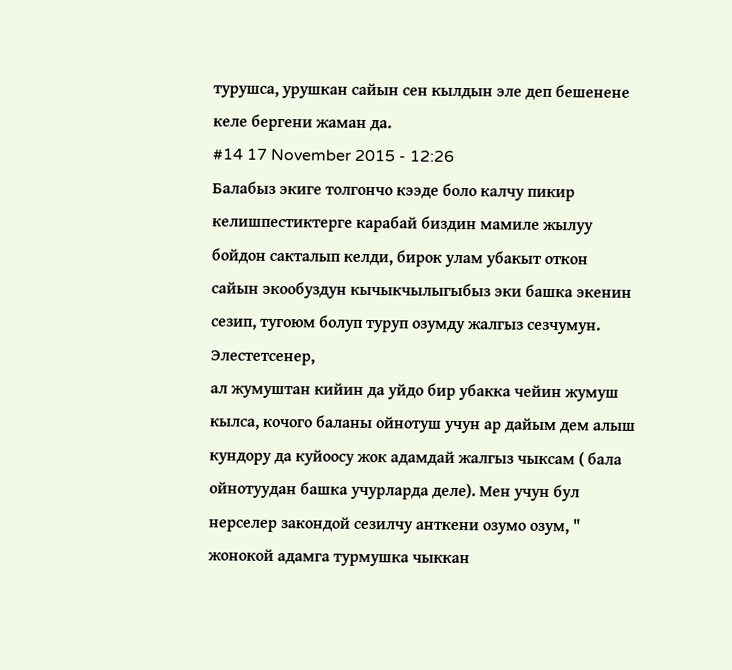турушса, урушкан сайын сен кылдын эле деп бешенене келе бергени жаман да.
#14 17 November 2015 - 12:26
Балабыз экиге толгончо кээде боло калчу пикир келишпестиктерге карабай биздин мамиле жылуу бойдон сакталып келди, бирок улам убакыт откон сайын экообуздун кычыкчылыгыбыз эки башка экенин сезип, тугоюм болуп туруп озумду жалгыз сезчумун. Элестетсенер,
ал жумуштан кийин да уйдо бир убакка чейин жумуш кылса, кочого баланы ойнотуш учун ар дайым дем алыш кундору да куйоосу жок адамдай жалгыз чыксам ( бала ойнотуудан башка учурларда деле). Мен учун бул нерселер закондой сезилчу анткени озумо озум, " жонокой адамга турмушка чыккан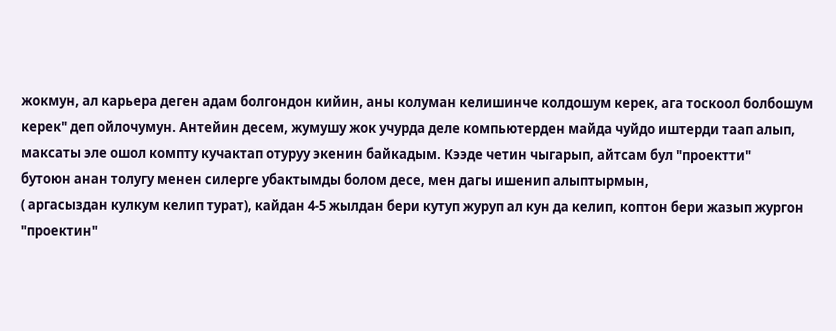жокмун, ал карьера деген адам болгондон кийин, аны колуман келишинче колдошум керек, ага тоскоол болбошум керек" деп ойлочумун. Антейин десем, жумушу жок учурда деле компьютерден майда чуйдо иштерди таап алып, максаты эле ошол компту кучактап отуруу экенин байкадым. Кээде четин чыгарып, айтсам бул "проектти"
бутоюн анан толугу менен силерге убактымды болом десе, мен дагы ишенип алыптырмын,
( аргасыздан кулкум келип турат), кайдан 4-5 жылдан бери кутуп журуп ал кун да келип, коптон бери жазып жургон "проектин"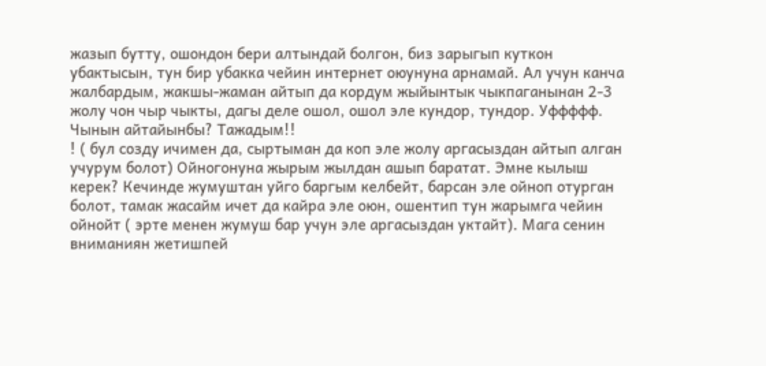жазып бутту, ошондон бери алтындай болгон, биз зарыгып куткон убактысын, тун бир убакка чейин интернет оюунуна арнамай. Ал учун канча жалбардым, жакшы-жаман айтып да кордум жыйынтык чыкпаганынан 2-3 жолу чон чыр чыкты, дагы деле ошол, ошол эле кундор, тундор. Уффффф. Чынын айтайынбы? Тажадым!!
! ( бул созду ичимен да, сыртыман да коп эле жолу аргасыздан айтып алган учурум болот) Ойногонуна жырым жылдан ашып баратат. Эмне кылыш керек? Кечинде жумуштан уйго баргым келбейт, барсан эле ойноп отурган болот, тамак жасайм ичет да кайра эле оюн, ошентип тун жарымга чейин ойнойт ( эрте менен жумуш бар учун эле аргасыздан уктайт). Мага сенин вниманиян жетишпей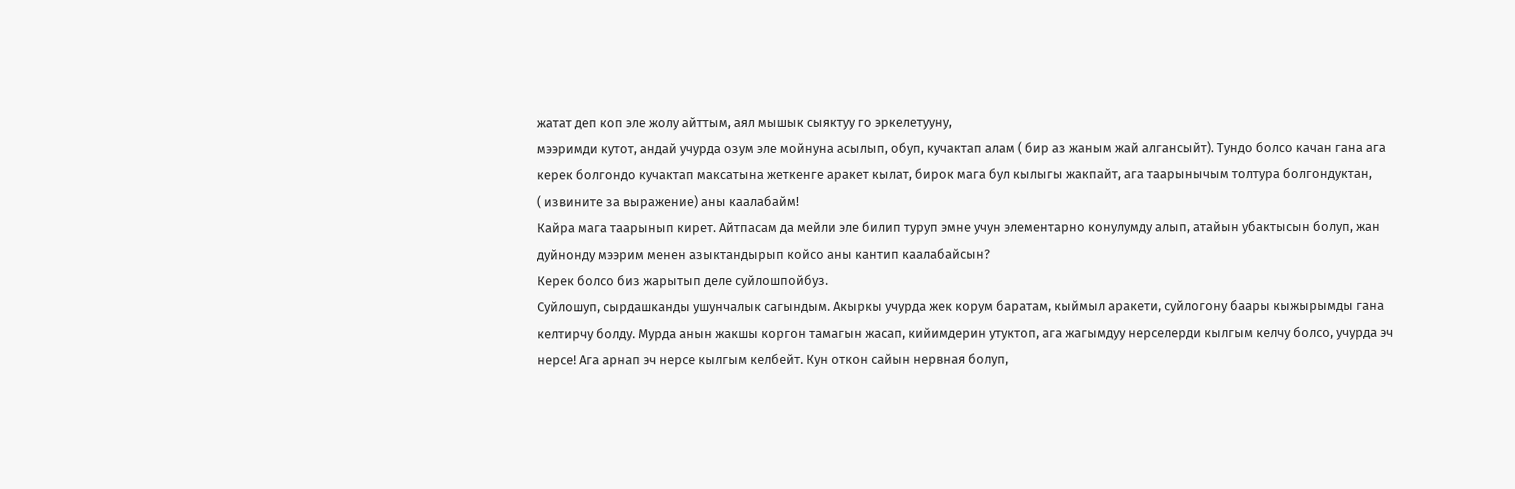жатат деп коп эле жолу айттым, аял мышык сыяктуу го эркелетууну,
мээримди кутот, андай учурда озум эле мойнуна асылып, обуп, кучактап алам ( бир аз жаным жай алгансыйт). Тундо болсо качан гана ага керек болгондо кучактап максатына жеткенге аракет кылат, бирок мага бул кылыгы жакпайт, ага таарынычым толтура болгондуктан,
( извините за выражение) аны каалабайм!
Кайра мага таарынып кирет. Айтпасам да мейли эле билип туруп эмне учун элементарно конулумду алып, атайын убактысын болуп, жан дуйнонду мээрим менен азыктандырып койсо аны кантип каалабайсын?
Керек болсо биз жарытып деле суйлошпойбуз.
Суйлошуп, сырдашканды ушунчалык сагындым. Акыркы учурда жек корум баратам, кыймыл аракети, суйлогону баары кыжырымды гана келтирчу болду. Мурда анын жакшы коргон тамагын жасап, кийимдерин утуктоп, ага жагымдуу нерселерди кылгым келчу болсо, учурда эч нерсе! Ага арнап эч нерсе кылгым келбейт. Кун откон сайын нервная болуп,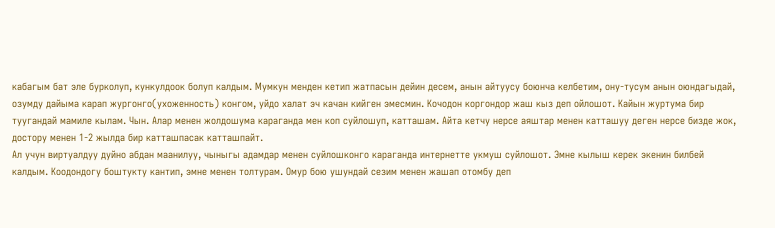кабагым бат эле бурколуп, кункулдоок болуп калдым. Мумкун менден кетип жатпасын дейин десем, анын айтуусу боюнча келбетим, ону-тусум анын оюндагыдай,
озумду дайыма карап жургонго(ухоженность) конгом, уйдо халат эч качан кийген эмесмин. Кочодон коргондор жаш кыз деп ойлошот. Кайын журтума бир туугандай мамиле кылам. Чын. Алар менен жолдошума караганда мен коп суйлошуп, катташам. Айта кетчу нерсе аяштар менен катташуу деген нерсе бизде жок, достору менен 1-2 жылда бир катташпасак катташпайт.
Ал учун виртуалдуу дуйно абдан маанилуу, чыныгы адамдар менен суйлошконго караганда интернетте укмуш суйлошот. Эмне кылыш керек экенин билбей калдым. Коодондогу боштукту кантип, эмне менен толтурам. Омур бою ушундай сезим менен жашап отомбу деп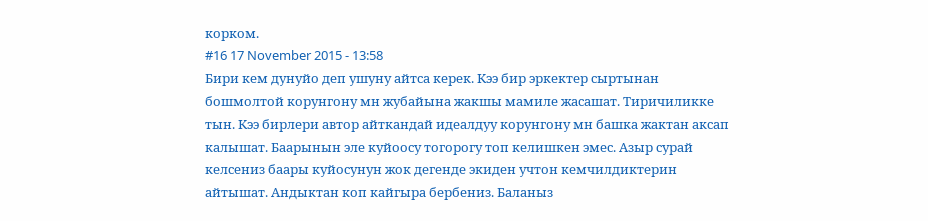корком.
#16 17 November 2015 - 13:58
Бири кем дунуйо деп ушуну айтса керек. Кээ бир эркектер сыртынан бошмолтой корунгону мн жубайына жакшы мамиле жасашат. Тиричиликке тын. Кээ бирлери автор айткандай идеалдуу корунгону мн башка жактан аксап калышат. Баарынын эле куйоосу тогорогу топ келишкен эмес. Азыр сурай келсениз баары куйосунун жок дегенде экиден учтон кемчилдиктерин айтышат. Андыктан коп кайгыра бербениз. Баланыз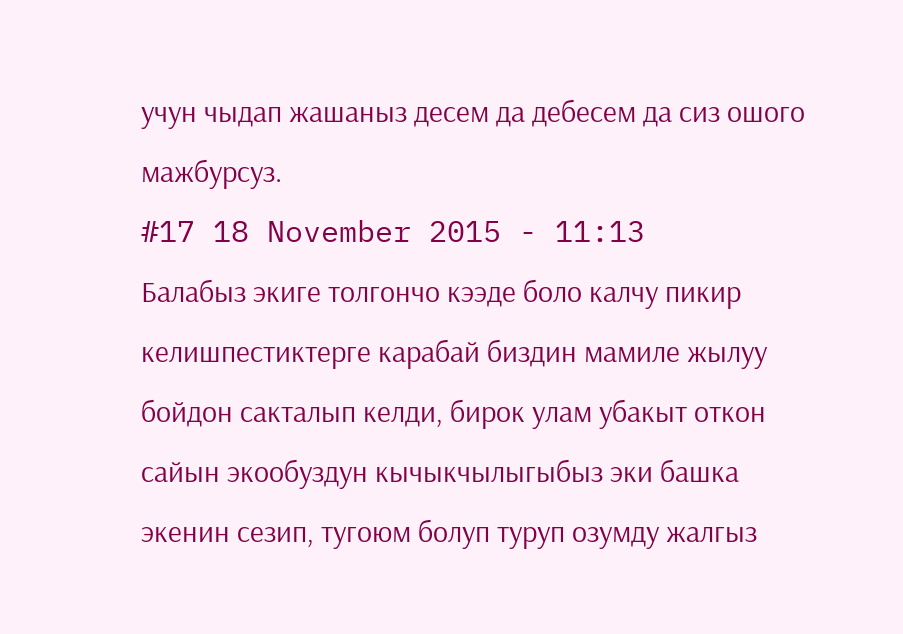учун чыдап жашаныз десем да дебесем да сиз ошого мажбурсуз.
#17 18 November 2015 - 11:13
Балабыз экиге толгончо кээде боло калчу пикир келишпестиктерге карабай биздин мамиле жылуу бойдон сакталып келди, бирок улам убакыт откон сайын экообуздун кычыкчылыгыбыз эки башка экенин сезип, тугоюм болуп туруп озумду жалгыз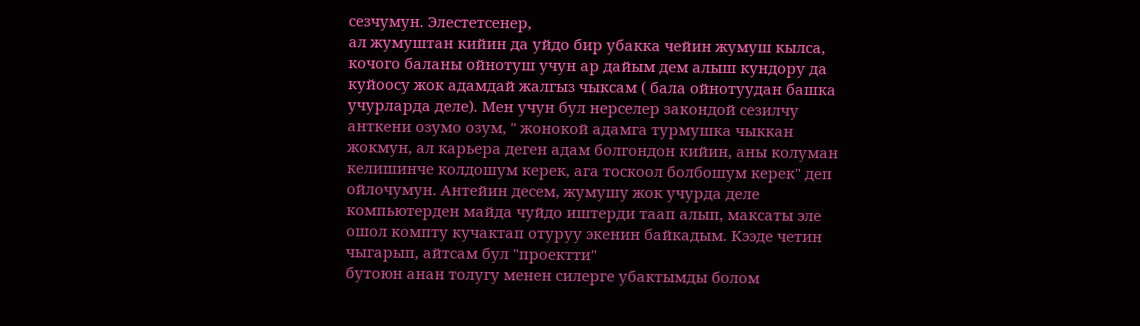сезчумун. Элестетсенер,
ал жумуштан кийин да уйдо бир убакка чейин жумуш кылса, кочого баланы ойнотуш учун ар дайым дем алыш кундору да куйоосу жок адамдай жалгыз чыксам ( бала ойнотуудан башка учурларда деле). Мен учун бул нерселер закондой сезилчу анткени озумо озум, " жонокой адамга турмушка чыккан жокмун, ал карьера деген адам болгондон кийин, аны колуман келишинче колдошум керек, ага тоскоол болбошум керек" деп ойлочумун. Антейин десем, жумушу жок учурда деле компьютерден майда чуйдо иштерди таап алып, максаты эле ошол компту кучактап отуруу экенин байкадым. Кээде четин чыгарып, айтсам бул "проектти"
бутоюн анан толугу менен силерге убактымды болом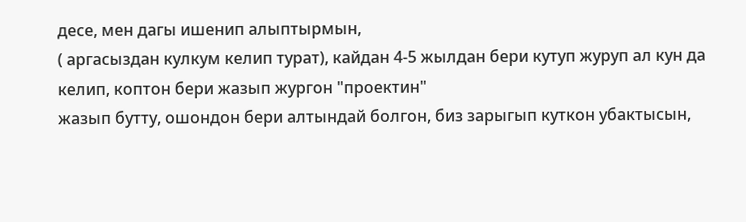десе, мен дагы ишенип алыптырмын,
( аргасыздан кулкум келип турат), кайдан 4-5 жылдан бери кутуп журуп ал кун да келип, коптон бери жазып жургон "проектин"
жазып бутту, ошондон бери алтындай болгон, биз зарыгып куткон убактысын,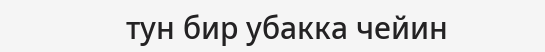тун бир убакка чейин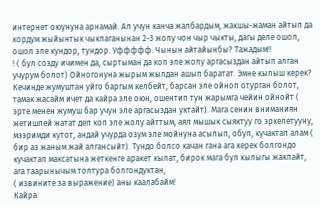интернет оюунуна арнамай. Ал учун канча жалбардым, жакшы-жаман айтып да кордум жыйынтык чыкпаганынан 2-3 жолу чон чыр чыкты, дагы деле ошол, ошол эле кундор, тундор. Уффффф. Чынын айтайынбы? Тажадым!!
! ( бул созду ичимен да, сыртыман да коп эле жолу аргасыздан айтып алган учурум болот) Ойногонуна жырым жылдан ашып баратат. Эмне кылыш керек? Кечинде жумуштан уйго баргым келбейт, барсан эле ойноп отурган болот, тамак жасайм ичет да кайра эле оюн, ошентип тун жарымга чейин ойнойт ( эрте менен жумуш бар учун эле аргасыздан уктайт). Мага сенин вниманиян жетишпей жатат деп коп эле жолу айттым, аял мышык сыяктуу го эркелетууну,
мээримди кутот, андай учурда озум эле мойнуна асылып, обуп, кучактап алам ( бир аз жаным жай алгансыйт). Тундо болсо качан гана ага керек болгондо кучактап максатына жеткенге аракет кылат, бирок мага бул кылыгы жакпайт, ага таарынычым толтура болгондуктан,
( извините за выражение) аны каалабайм!
Кайра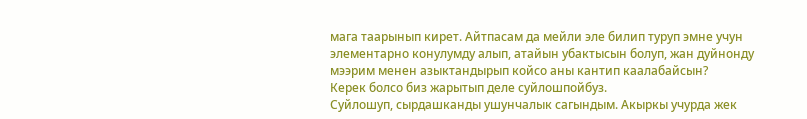мага таарынып кирет. Айтпасам да мейли эле билип туруп эмне учун элементарно конулумду алып, атайын убактысын болуп, жан дуйнонду мээрим менен азыктандырып койсо аны кантип каалабайсын?
Керек болсо биз жарытып деле суйлошпойбуз.
Суйлошуп, сырдашканды ушунчалык сагындым. Акыркы учурда жек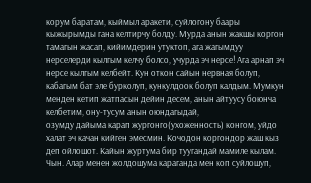корум баратам, кыймыл аракети, суйлогону баары кыжырымды гана келтирчу болду. Мурда анын жакшы коргон тамагын жасап, кийимдерин утуктоп, ага жагымдуу нерселерди кылгым келчу болсо, учурда эч нерсе! Ага арнап эч нерсе кылгым келбейт. Кун откон сайын нервная болуп, кабагым бат эле бурколуп, кункулдоок болуп калдым. Мумкун менден кетип жатпасын дейин десем, анын айтуусу боюнча келбетим, ону-тусум анын оюндагыдай,
озумду дайыма карап жургонго(ухоженность) конгом, уйдо халат эч качан кийген эмесмин. Кочодон коргондор жаш кыз деп ойлошот. Кайын журтума бир туугандай мамиле кылам. Чын. Алар менен жолдошума караганда мен коп суйлошуп,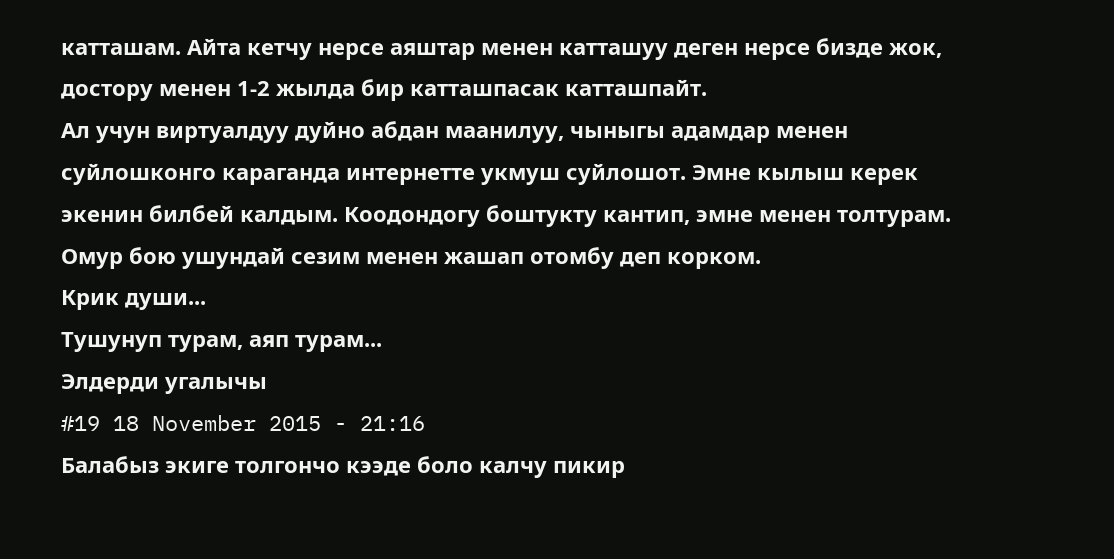катташам. Айта кетчу нерсе аяштар менен катташуу деген нерсе бизде жок, достору менен 1-2 жылда бир катташпасак катташпайт.
Ал учун виртуалдуу дуйно абдан маанилуу, чыныгы адамдар менен суйлошконго караганда интернетте укмуш суйлошот. Эмне кылыш керек экенин билбей калдым. Коодондогу боштукту кантип, эмне менен толтурам. Омур бою ушундай сезим менен жашап отомбу деп корком.
Крик души...
Тушунуп турам, аяп турам...
Элдерди угалычы
#19 18 November 2015 - 21:16
Балабыз экиге толгончо кээде боло калчу пикир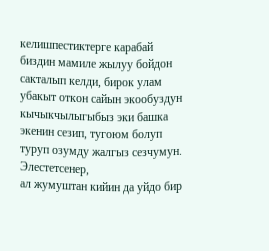келишпестиктерге карабай биздин мамиле жылуу бойдон сакталып келди, бирок улам убакыт откон сайын экообуздун кычыкчылыгыбыз эки башка экенин сезип, тугоюм болуп туруп озумду жалгыз сезчумун. Элестетсенер,
ал жумуштан кийин да уйдо бир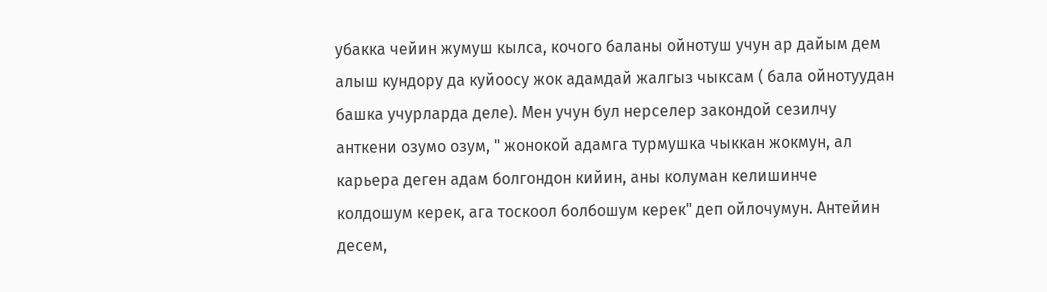убакка чейин жумуш кылса, кочого баланы ойнотуш учун ар дайым дем алыш кундору да куйоосу жок адамдай жалгыз чыксам ( бала ойнотуудан башка учурларда деле). Мен учун бул нерселер закондой сезилчу анткени озумо озум, " жонокой адамга турмушка чыккан жокмун, ал карьера деген адам болгондон кийин, аны колуман келишинче колдошум керек, ага тоскоол болбошум керек" деп ойлочумун. Антейин десем,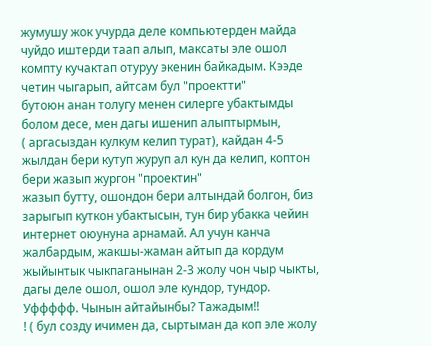жумушу жок учурда деле компьютерден майда чуйдо иштерди таап алып, максаты эле ошол компту кучактап отуруу экенин байкадым. Кээде четин чыгарып, айтсам бул "проектти"
бутоюн анан толугу менен силерге убактымды болом десе, мен дагы ишенип алыптырмын,
( аргасыздан кулкум келип турат), кайдан 4-5 жылдан бери кутуп журуп ал кун да келип, коптон бери жазып жургон "проектин"
жазып бутту, ошондон бери алтындай болгон, биз зарыгып куткон убактысын, тун бир убакка чейин интернет оюунуна арнамай. Ал учун канча жалбардым, жакшы-жаман айтып да кордум жыйынтык чыкпаганынан 2-3 жолу чон чыр чыкты, дагы деле ошол, ошол эле кундор, тундор. Уффффф. Чынын айтайынбы? Тажадым!!
! ( бул созду ичимен да, сыртыман да коп эле жолу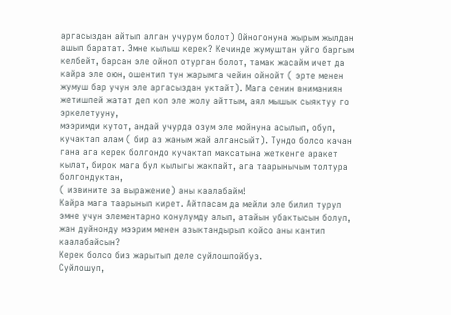аргасыздан айтып алган учурум болот) Ойногонуна жырым жылдан ашып баратат. Эмне кылыш керек? Кечинде жумуштан уйго баргым келбейт, барсан эле ойноп отурган болот, тамак жасайм ичет да кайра эле оюн, ошентип тун жарымга чейин ойнойт ( эрте менен жумуш бар учун эле аргасыздан уктайт). Мага сенин вниманиян жетишпей жатат деп коп эле жолу айттым, аял мышык сыяктуу го эркелетууну,
мээримди кутот, андай учурда озум эле мойнуна асылып, обуп, кучактап алам ( бир аз жаным жай алгансыйт). Тундо болсо качан гана ага керек болгондо кучактап максатына жеткенге аракет кылат, бирок мага бул кылыгы жакпайт, ага таарынычым толтура болгондуктан,
( извините за выражение) аны каалабайм!
Кайра мага таарынып кирет. Айтпасам да мейли эле билип туруп эмне учун элементарно конулумду алып, атайын убактысын болуп, жан дуйнонду мээрим менен азыктандырып койсо аны кантип каалабайсын?
Керек болсо биз жарытып деле суйлошпойбуз.
Суйлошуп,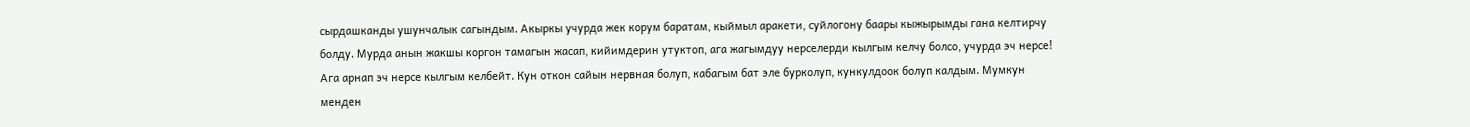сырдашканды ушунчалык сагындым. Акыркы учурда жек корум баратам, кыймыл аракети, суйлогону баары кыжырымды гана келтирчу болду. Мурда анын жакшы коргон тамагын жасап, кийимдерин утуктоп, ага жагымдуу нерселерди кылгым келчу болсо, учурда эч нерсе! Ага арнап эч нерсе кылгым келбейт. Кун откон сайын нервная болуп, кабагым бат эле бурколуп, кункулдоок болуп калдым. Мумкун менден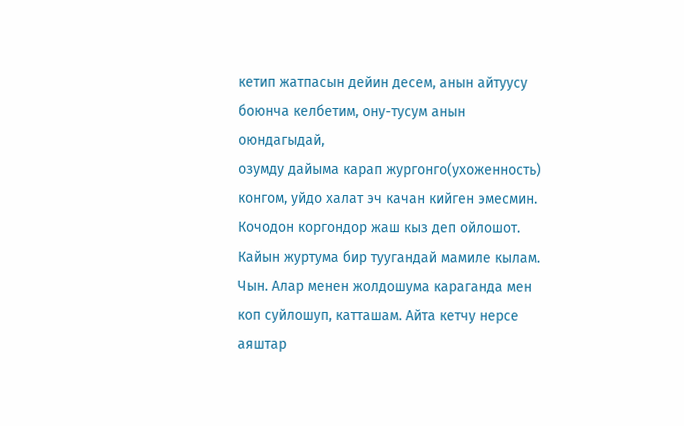кетип жатпасын дейин десем, анын айтуусу боюнча келбетим, ону-тусум анын оюндагыдай,
озумду дайыма карап жургонго(ухоженность) конгом, уйдо халат эч качан кийген эмесмин. Кочодон коргондор жаш кыз деп ойлошот. Кайын журтума бир туугандай мамиле кылам. Чын. Алар менен жолдошума караганда мен коп суйлошуп, катташам. Айта кетчу нерсе аяштар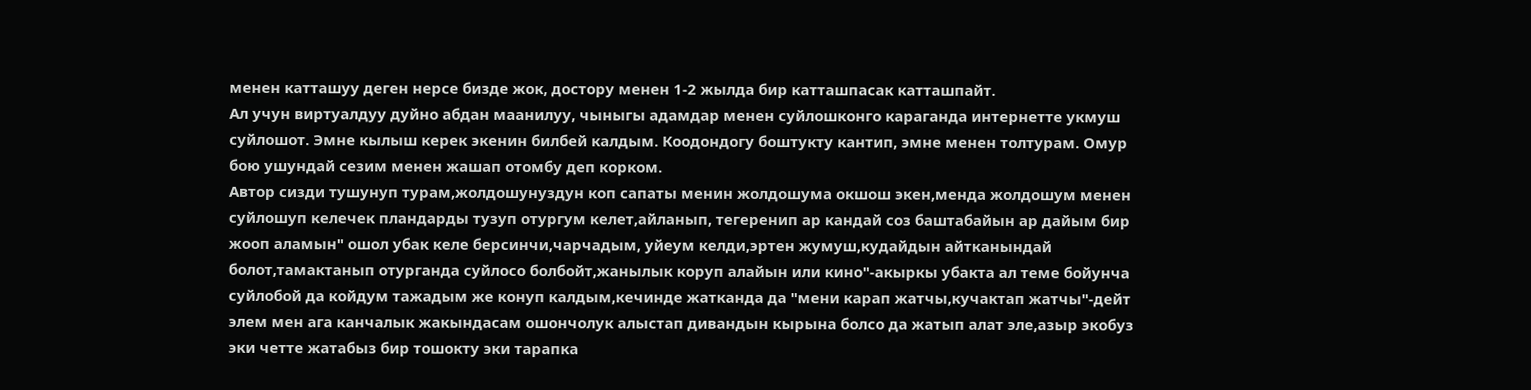менен катташуу деген нерсе бизде жок, достору менен 1-2 жылда бир катташпасак катташпайт.
Ал учун виртуалдуу дуйно абдан маанилуу, чыныгы адамдар менен суйлошконго караганда интернетте укмуш суйлошот. Эмне кылыш керек экенин билбей калдым. Коодондогу боштукту кантип, эмне менен толтурам. Омур бою ушундай сезим менен жашап отомбу деп корком.
Автор сизди тушунуп турам,жолдошунуздун коп сапаты менин жолдошума окшош экен,менда жолдошум менен суйлошуп келечек пландарды тузуп отургум келет,айланып, тегеренип ар кандай соз баштабайын ар дайым бир жооп аламын" ошол убак келе берсинчи,чарчадым, уйеум келди,эртен жумуш,кудайдын айтканындай болот,тамактанып отурганда суйлосо болбойт,жанылык коруп алайын или кино"-акыркы убакта ал теме бойунча суйлобой да койдум тажадым же конуп калдым,кечинде жатканда да "мени карап жатчы,кучактап жатчы"-дейт элем мен ага канчалык жакындасам ошончолук алыстап дивандын кырына болсо да жатып алат эле,азыр экобуз эки четте жатабыз бир тошокту эки тарапка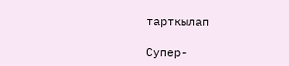тарткылап

Супер-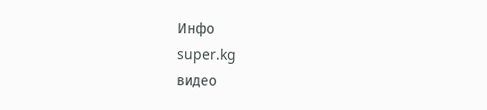Инфо
super.kg
видео